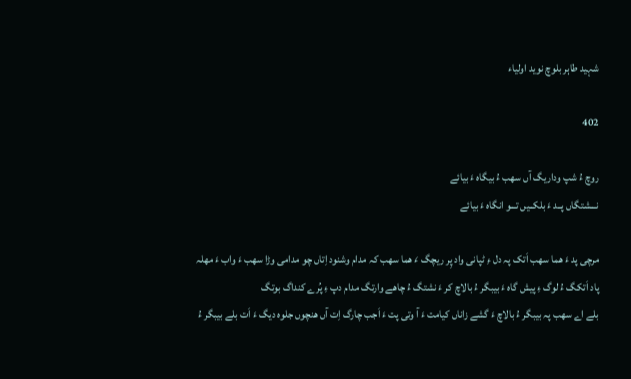شہید طاہر بلوچ نوید اولیاء

402

روچ ءُ شپ وداریگ آں سھب ءُ بیگاہ ءَ بیائے
نـــشتگاں پــد ءَ بلکــیں تـــو انگاہ ءَ بیائے

مرچی پد ءَ ھما سھب اَتک پہ دل ءِ ٹپانی واد پِر ریچگ ءَ ھما سھب کہ مدام وشنود اِتاں چو مدامی وڑا سھب ءَ واب ءَ مھلہ پاد اَتکگ ءُ لوگ ءِ پیش گاہ ءَ بیبگر ءُ بالاچ کر ءَ نشتگ ءُ چاھے وارتگ مدام دپ ءِ پُرے کنداگ بوتگ
بلے اے سھب پہ بیبگر ءُ بالاچ ءَ گشے زاناں کیامت ءَ آ وتی پت ءَ اَجب چارگ اِت آں ھنچوں جلوہ دیگ ءَ اَت بلے بیبگر ءُ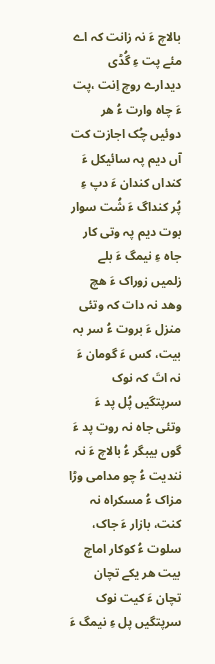بالاچ ءَ نہ زانت کہ اے مئے پت ءِ گُڈی دیدارے روچ اِنت ،پت ءَ چاہ وارت ءُ ھر دوئیں چُک اجازت کت آں دیم پہ سائیکل ءَ کنداں کندان ءَ دپ ءِ پُر کنداگ ءَ شُت سوار بوت دیم پہ وتی کار جاہ ءِ نیمگ ءَ بلے زلمیں زوراک ءَ ھچ وھد نہ دات کہ وتئی منزل ءَ بروت ءُ سر بہ بیت، کس ءَ گومان ءَ نہ اتَ کہ نوک سرپتگیں پُل پد ءَ وتئی جاہ نہ روت پد ءَ گوں بیبگر ءُ بالاچ ءَ نہ نندیت ءُ چو مدامی وڑا مزاک ءُ مسکراہ نہ کنت، بازار ءَ جاک، سلوت ءُ کوکار اماچ بیت ھر یکے تچان تچان ءَ کیت نوک سرپتگیں پل ءِ نیمگ ءَ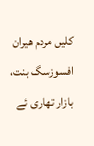کلیں مردم ھیران افسوزسگ بنت، بازار تھاری ئے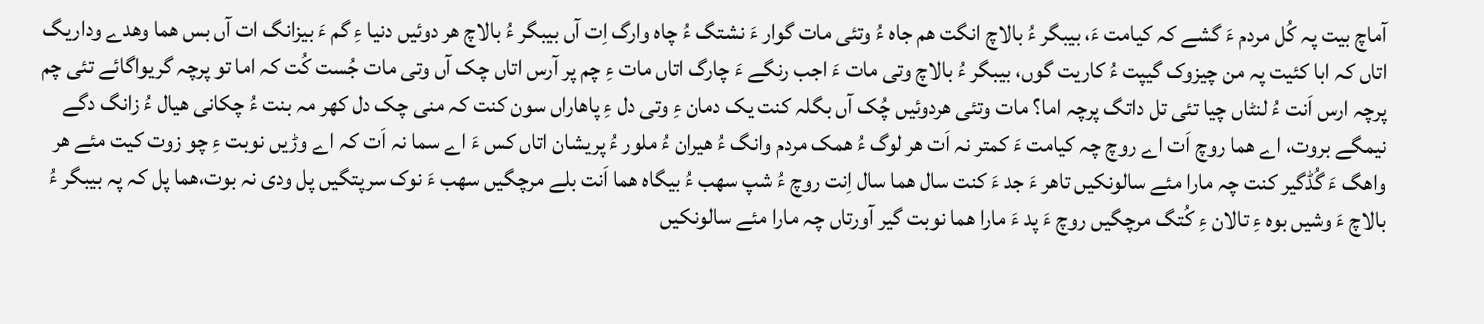آماچ بیت پہ کُل مردم ءَ گشے کہ کیامت ءَ، بیبگر ءُ بالاچ انگت ھم جاہ ءُ وتئی مات گوار ءَ نشتگ ءُ چاہ وارگ اِت آں بیبگر ءُ بالاچ ھر دوئیں دنیا ءِ گم ءَ بیزانگ ات آں بس ھما وھدے وداریگ اتاں کہ ابا کئیت پہ من چیزوک گیپت ءُ کاریت گوں، بیبگر ءُ بالاچ وتی مات ءَ اجب رنگے ءَ چارگ اتاں مات ءِ چم پر آرس اتاں چک آں وتی مات جُست کُت کہ اما تو پرچہ گریواگائے تئی چم پرچہ ارس اَنت ءُ لنٹاں چیا تئی تل داتگ پرچہ اما؟ مات وتئی ھردوئیں چُک آں بگلہ کنت یک دمان ءِ وتی دل ءِ پاھاراں سون کنت کہ منی چک دل کھر مہ بنت ءُ چکانی ھیال ءُ زانگ دگے نیمگے بروت، اے ھما روچ اَت اے روچ چہ کیامت ءَ کمتر نہ اَت ھر لوگ ءُ ھمک مردم وانگ ءُ ھیران ءُ ملور ءُ پریشان اتاں کس ءَ اے سما نہ اَت کہ اے وڑیں نوبت ءِ چو زوت کیت مئے ھر واھگ ءَ گُڈگیر کنت چہ مارا مئے سالونکیں تاھر ءَ جد ءَ کنت سال ھما سال اِنت روچ ءُ شپ سھب ءُ بیگاہ ھما اَنت بلے مرچگیں سھب ءَ نوک سرپتگیں پل ودی نہ بوت،ھما پل کہ پہ بیبگر ءُ بالاچ ءَ وشیں بوہ ءِ تالان ءِ کُتگ مرچگیں روچ ءَ پد ءَ مارا ھما نوبت گیر آورتاں چہ مارا مئے سالونکیں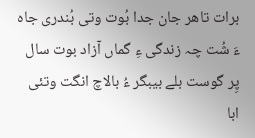برات تاھر جان جدا بُوت وتی بُندری جاہ ءَ شُت چہ زندگی ءِ گماں آزاد بوت سال پِر گوست بلے بیبگر ءُ بالاچ انگت وتئی ابا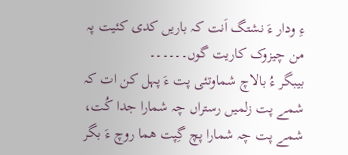ءِ ودار ءَ نشتگ اَنت کہ باریں کدی کئیت پہ من چیزوک کاریت گوں۔۔۔۔۔۔
بیبگر ءُ بالاچ شماوتئی پت ءَ پہل کن ات کہ شمے پت زلمیں رستراں چہ شمارا جدا کُت، شمے پت چہ شمارا پچ گِپت ھما روچ ءَ بگر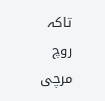تاکہ روچ مرچی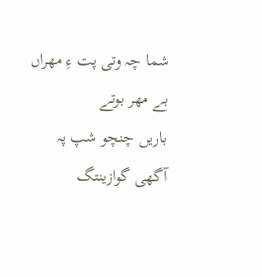شما چہ وتی پت ءِ مھراں بے مھر بوتے
باریں چنچو شپ پہ آگھی گوازینتگ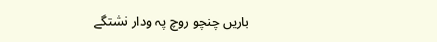باریں چنچو روچ پہ ودار نشتگے